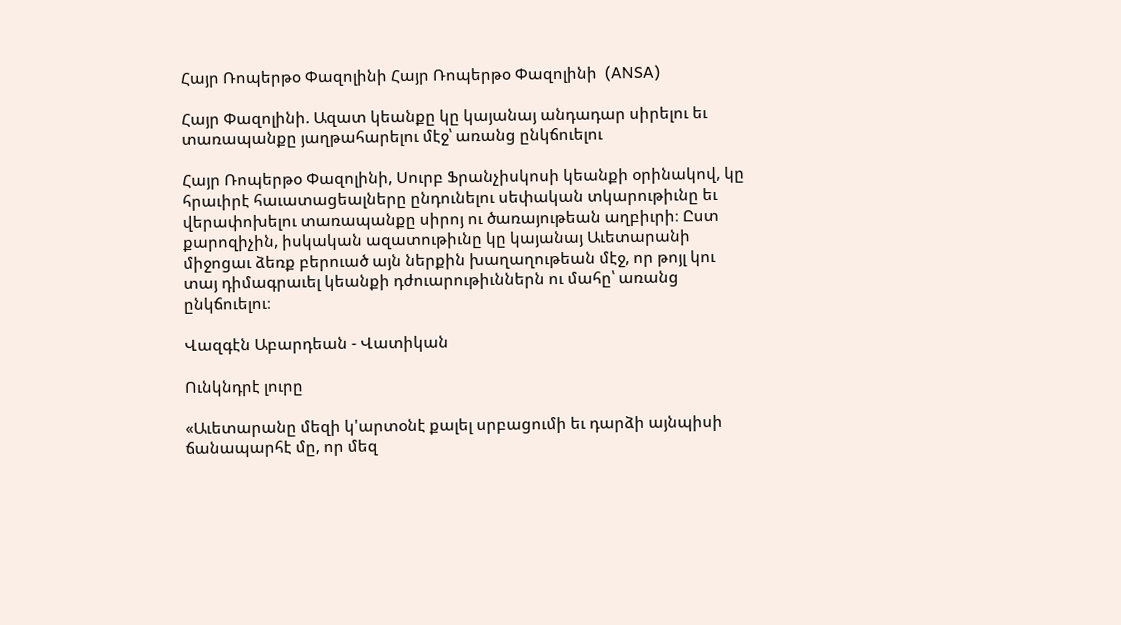Հայր Ռոպերթօ Փազոլինի Հայր Ռոպերթօ Փազոլինի  (ANSA)

Հայր Փազոլինի. Ազատ կեանքը կը կայանայ անդադար սիրելու եւ տառապանքը յաղթահարելու մէջ՝ առանց ընկճուելու

Հայր Ռոպերթօ Փազոլինի, Սուրբ Ֆրանչիսկոսի կեանքի օրինակով, կը հրաւիրէ հաւատացեալները ընդունելու սեփական տկարութիւնը եւ վերափոխելու տառապանքը սիրոյ ու ծառայութեան աղբիւրի։ Ըստ քարոզիչին, իսկական ազատութիւնը կը կայանայ Աւետարանի միջոցաւ ձեռք բերուած այն ներքին խաղաղութեան մէջ, որ թոյլ կու տայ դիմագրաւել կեանքի դժուարութիւններն ու մահը՝ առանց ընկճուելու։

Վազգէն Աբարդեան - Վատիկան

Ունկնդրէ լուրը

«Աւետարանը մեզի կ'արտօնէ քալել սրբացումի եւ դարձի այնպիսի ճանապարհէ մը, որ մեզ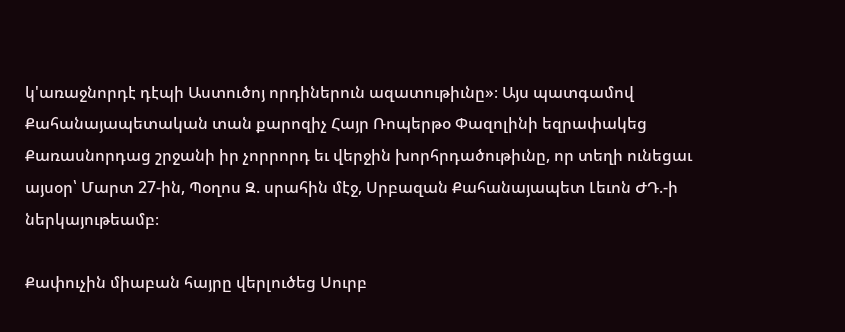կ'առաջնորդէ դէպի Աստուծոյ որդիներուն ազատութիւնը»։ Այս պատգամով Քահանայապետական տան քարոզիչ Հայր Ռոպերթօ Փազոլինի եզրափակեց Քառասնորդաց շրջանի իր չորրորդ եւ վերջին խորհրդածութիւնը, որ տեղի ունեցաւ այսօր՝ Մարտ 27-ին, Պօղոս Զ. սրահին մէջ, Սրբազան Քահանայապետ Լեւոն ԺԴ.-ի ներկայութեամբ։

Քափուչին միաբան հայրը վերլուծեց Սուրբ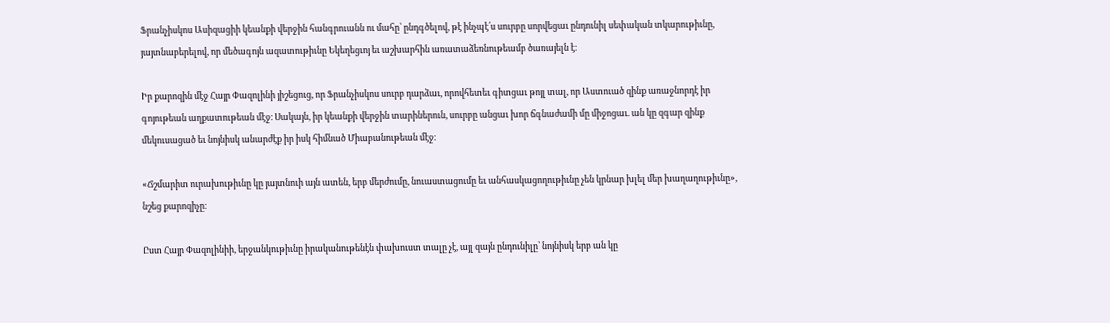Ֆրանչիսկոս Ասիզացիի կեանքի վերջին հանգրուանն ու մահը՝ ընդգծելով, թէ ինչպէ՛ս սուրբը սորվեցաւ ընդունիլ սեփական տկարութիւնը, յայտնաբերելով, որ մեծագոյն ազատութիւնը Եկեղեցւոյ եւ աշխարհին առատաձեռնութեամբ ծառայելն է։

Իր քարոզին մէջ Հայր Փազոլինի յիշեցուց, որ Ֆրանչիսկոս սուրբ դարձաւ, որովհետեւ գիտցաւ թոյլ տալ, որ Աստուած զինք առաջնորդէ իր գոյութեան աղքատութեան մէջ։ Սակայն, իր կեանքի վերջին տարիներուն, սուրբը անցաւ խոր ճգնաժամի մը միջոցաւ. ան կը զգար զինք մեկուսացած եւ նոյնիսկ անարժէք իր իսկ հիմնած Միաբանութեան մէջ։

«Ճշմարիտ ուրախութիւնը կը յայտնուի այն ատեն, երբ մերժումը, նուաստացումը եւ անհասկացողութիւնը չեն կրնար խլել մեր խաղաղութիւնը», նշեց քարոզիչը։

Ըստ Հայր Փազոլինիի, երջանկութիւնը իրականութենէն փախուստ տալը չէ, այլ զայն ընդունիլը՝ նոյնիսկ երբ ան կը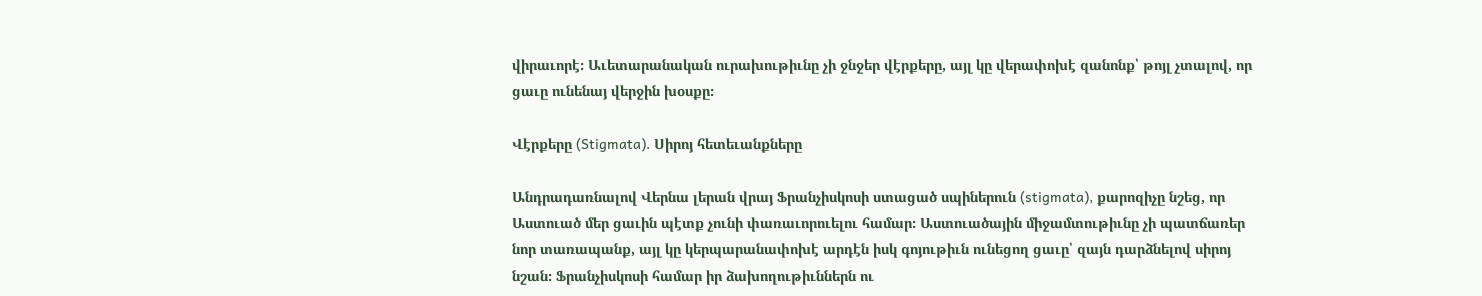վիրաւորէ։ Աւետարանական ուրախութիւնը չի ջնջեր վէրքերը, այլ կը վերափոխէ զանոնք՝ թոյլ չտալով, որ ցաւը ունենայ վերջին խօսքը։

Վէրքերը (Stigmata). Սիրոյ հետեւանքները

Անդրադառնալով Վերնա լերան վրայ Ֆրանչիսկոսի ստացած սպիներուն (stigmata), քարոզիչը նշեց, որ Աստուած մեր ցաւին պէտք չունի փառաւորուելու համար։ Աստուածային միջամտութիւնը չի պատճառեր նոր տառապանք, այլ կը կերպարանափոխէ արդէն իսկ գոյութիւն ունեցող ցաւը՝ զայն դարձնելով սիրոյ նշան։ Ֆրանչիսկոսի համար իր ձախողութիւններն ու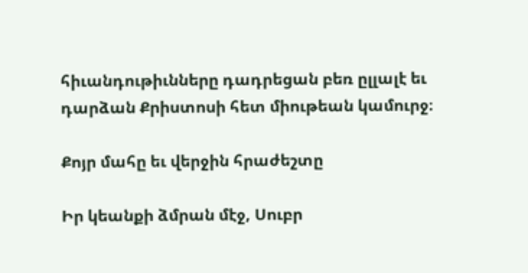հիւանդութիւնները դադրեցան բեռ ըլլալէ եւ դարձան Քրիստոսի հետ միութեան կամուրջ։

Քոյր մահը եւ վերջին հրաժեշտը

Իր կեանքի ձմրան մէջ, Սուբր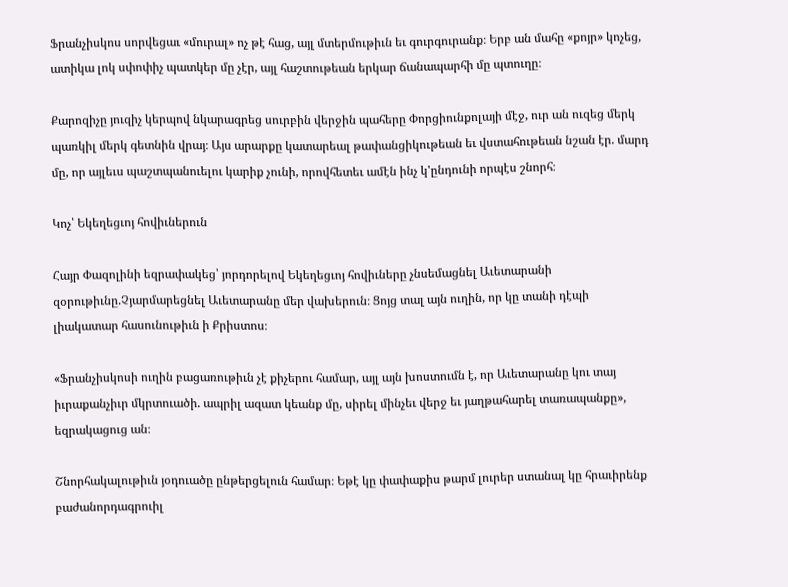Ֆրանչիսկոս սորվեցաւ «մուրալ» ոչ թէ հաց, այլ մտերմութիւն եւ գուրգուրանք։ Երբ ան մահը «քոյր» կոչեց, ատիկա լոկ սփոփիչ պատկեր մը չէր, այլ հաշտութեան երկար ճանապարհի մը պտուղը։

Քարոզիչը յուզիչ կերպով նկարագրեց սուրբին վերջին պահերը Փորցիունքոլայի մէջ, ուր ան ուզեց մերկ պառկիլ մերկ գետնին վրայ։ Այս արարքը կատարեալ թափանցիկութեան եւ վստահութեան նշան էր. մարդ մը, որ այլեւս պաշտպանուելու կարիք չունի, որովհետեւ ամէն ինչ կ'ընդունի որպէս շնորհ։

Կոչ՝ Եկեղեցւոյ հովիւներուն

Հայր Փազոլինի եզրափակեց՝ յորդորելով Եկեղեցւոյ հովիւները չնսեմացնել Աւետարանի զօրութիւնը.Չյարմարեցնել Աւետարանը մեր վախերուն։ Ցոյց տալ այն ուղին, որ կը տանի դէպի լիակատար հասունութիւն ի Քրիստոս։

«Ֆրանչիսկոսի ուղին բացառութիւն չէ քիչերու համար, այլ այն խոստումն է, որ Աւետարանը կու տայ իւրաքանչիւր մկրտուածի. ապրիլ ազատ կեանք մը, սիրել մինչեւ վերջ եւ յաղթահարել տառապանքը», եզրակացուց ան։

Շնորհակալութիւն յօդուածը ընթերցելուն համար։ Եթէ կը փափաքիս թարմ լուրեր ստանալ կը հրաւիրենք բաժանորդագրուիլ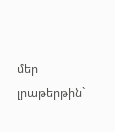մեր լրաթերթին`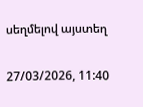սեղմելով այստեղ

27/03/2026, 11:40